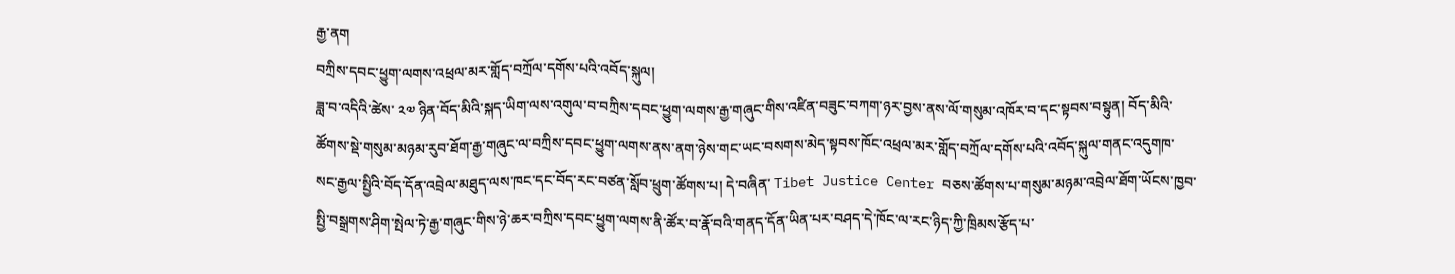རྒྱ་ནག
བཀྲིས་དབང་ཕྱུག་ལགས་འཕྲལ་མར་གློད་བཀྲོལ་དགོས་པའི་འབོད་སྐུལ།
ཟླ་བ་འདིའི་ཚེས་ ༢༧ ཉིན་བོད་མིའི་སྐད་ཡིག་ལས་འགུལ་བ་བཀྲིས་དབང་ཕྱུག་ལགས་རྒྱ་གཞུང་གིས་འཛིན་བཟུང་བཀག་ཉར་བྱས་ནས་ལོ་གསུམ་འཁོར་བ་དང་སྟབས་བསྟུན། བོད་མིའི་ཚོགས་སྡེ་གསུམ་མཉམ་རུབ་ཐོག་རྒྱ་གཞུང་ལ་བཀྲིས་དབང་ཕྱུག་ལགས་ནས་ནག་ཉེས་གང་ཡང་བསགས་མེད་སྟབས་ཁོང་འཕྲལ་མར་གློད་བཀྲོལ་དགོས་པའི་འབོད་སྐུལ་གནང་འདུགཁ་སང་རྒྱལ་སྤྱིའི་བོད་དོན་འབྲེལ་མཐུད་ལས་ཁང་དང་བོད་རང་བཙན་སློབ་ཕྲུག་ཚོགས་པ། དེ་བཞིན་ Tibet Justice Center བཅས་ཚོགས་པ་གསུམ་མཉམ་འབྲེལ་ཐོག་ཡོངས་ཁྱབ་སྤྱི་བསྒྲགས་ཤིག་སྤེལ་ཏེ་རྒྱ་གཞུང་གིས་ཉེ་ཆར་བཀྲིས་དབང་ཕྱུག་ལགས་ནི་ཚོར་བ་རྣོ་བའི་གནད་དོན་ཡིན་པར་བཤད་དེ་ཁོང་ལ་རང་ཉིད་ཀྱི་ཁྲིམས་རྩོད་པ་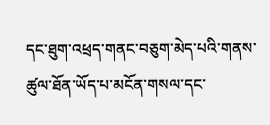དང་ཐུག་འཕྲད་གནང་བཅུག་མེད་པའི་གནས་ཚུལ་ཐོན་ཡོད་པ་མངོན་གསལ་དང་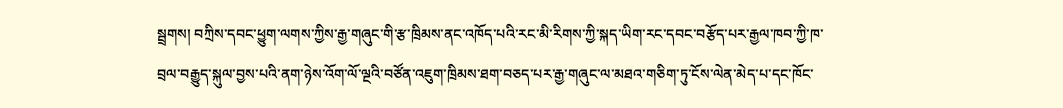སྦྲགས། བཀྲིས་དབང་ཕྱུག་ལགས་ཀྱིས་རྒྱ་གཞུང་གི་རྩ་ཁྲིམས་ནང་འཁོད་པའི་རང་མི་རིགས་ཀྱི་སྐད་ཡིག་རང་དབང་བརྩོད་པར་རྒྱལ་ཁབ་ཀྱི་ཁ་བྲལ་བརྒྱུད་སྐུལ་བྱས་པའི་ནག་ཉེས་འོག་ལོ་ལྔའི་བཙོན་འཇུག་ཁྲིམས་ཐག་བཅད་པར་རྒྱ་གཞུང་ལ་མཐའ་གཅིག་ཏུ་ངོས་ལེན་མེད་པ་དང་ཁོང་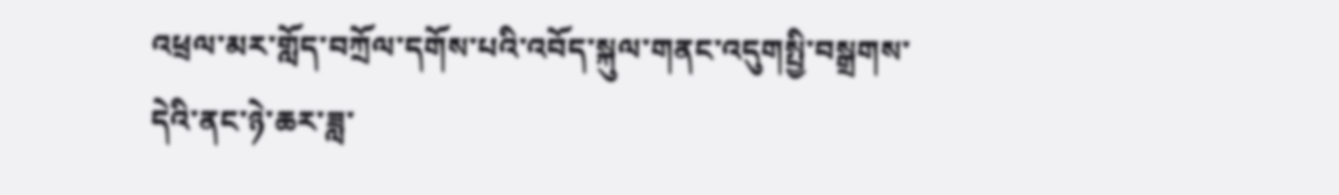འཕྲལ་མར་གློད་བཀྲོལ་དགོས་པའི་འབོད་སྐུལ་གནང་འདུགསྤྱི་བསྒྲགས་དེའི་ནང་ཉེ་ཆར་ཟླ་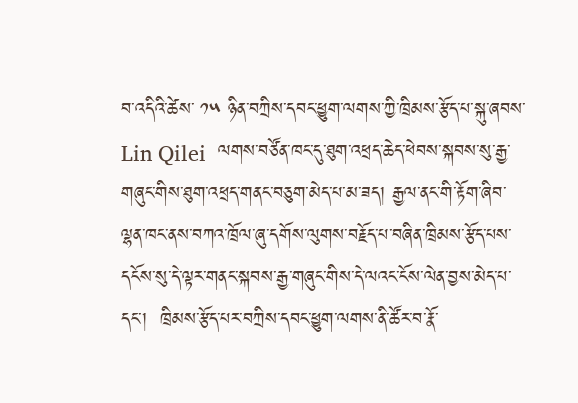བ་འདིའི་ཚེས་ ༡༥ ཉིན་བཀྲིས་དབང་ཕྱུག་ལགས་ཀྱི་ཁྲིམས་རྩོད་པ་སྐུ་ཞབས་ Lin Qilei  ལགས་བཙོན་ཁང་དུ་ཐུག་འཕྲད་ཆེད་ཕེབས་སྐབས་སུ་རྒྱ་གཞུང་གིས་ཐུག་འཕྲད་གནང་བཅུག་མེད་པ་མ་ཟད། རྒྱལ་ནང་གི་རྟོག་ཞིབ་ལྷན་ཁང་ནས་བཀའ་ཁྲོལ་ཞུ་དགོས་ལུགས་བརྗོད་པ་བཞིན་ཁྲིམས་རྩོད་པས་དངོས་སུ་དེ་ལྟར་གནང་སྐབས་རྒྱ་གཞུང་གིས་དེ་ལའང་ངོས་ལེན་བྱས་མེད་པ་དང་།  ཁྲིམས་རྩོད་པར་བཀྲིས་དབང་ཕྱུག་ལགས་ནི་ཚོར་བ་རྣོ་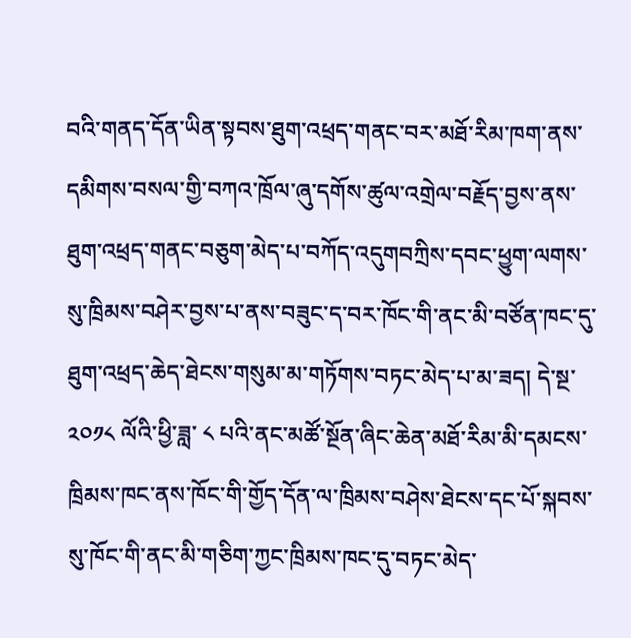བའི་གནད་དོན་ཡིན་སྟབས་ཐུག་འཕྲད་གནང་བར་མཐོ་རིམ་ཁག་ནས་དམིགས་བསལ་གྱི་བཀའ་ཁྲོལ་ཞུ་དགོས་ཚུལ་འགྲེལ་བརྗོད་བྱས་ནས་ཐུག་འཕྲད་གནང་བཅུག་མེད་པ་བཀོད་འདུགབཀྲིས་དབང་ཕྱུག་ལགས་སུ་ཁྲིམས་བཤེར་བྱས་པ་ནས་བཟུང་ད་བར་ཁོང་གི་ནང་མི་བཙོན་ཁང་དུ་ཐུག་འཕྲད་ཆེད་ཐེངས་གསུམ་མ་གཏོགས་བཏང་མེད་པ་མ་ཟད། དེ་སྔ་ ༢༠༡༨ ལོའི་ཕྱི་ཟླ་ ༨ པའི་ནང་མཚོ་སྔོན་ཞིང་ཆེན་མཐོ་རིམ་མི་དམངས་ཁྲིམས་ཁང་ནས་ཁོང་གི་གྱོད་དོན་ལ་ཁྲིམས་བཤེས་ཐེངས་དང་པོ་སྐབས་སུ་ཁོང་གི་ནང་མི་གཅིག་ཀྱང་ཁྲིམས་ཁང་དུ་བཏང་མེད་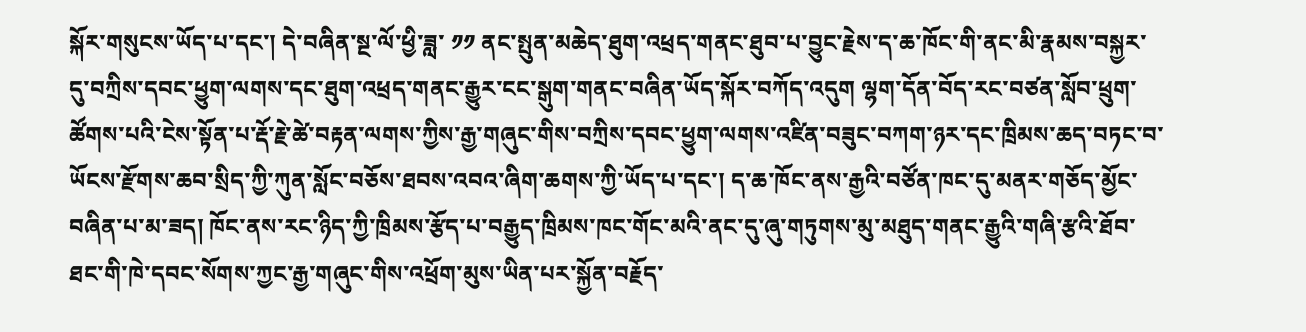སྐོར་གསུངས་ཡོད་པ་དང་། དེ་བཞིན་སྔ་ལོ་ཕྱི་ཟླ་ ༡༡ ནང་སྤུན་མཆེད་ཐུག་འཕྲད་གནང་ཐུབ་པ་བྱུང་རྗེས་ད་ཆ་ཁོང་གི་ནང་མི་རྣམས་བསྐྱར་དུ་བཀྲིས་དབང་ཕྱུག་ལགས་དང་ཐུག་འཕྲད་གནང་རྒྱུར་ངང་སྒུག་གནང་བཞིན་ཡོད་སྐོར་བཀོད་འདུག ལྷག་དོན་བོད་རང་བཙན་སློབ་ཕྲུག་ཚོགས་པའི་ངེས་སྟོན་པ་རྡོ་རྗེ་ཚེ་བརྟན་ལགས་ཀྱིས་རྒྱ་གཞུང་གིས་བཀྲིས་དབང་ཕྱུག་ལགས་འཛིན་བཟུང་བཀག་ཉར་དང་ཁྲིམས་ཆད་བཏང་བ་ཡོངས་རྫོགས་ཆབ་སྲིད་ཀྱི་ཀུན་སློང་བཅོས་ཐབས་འབའ་ཞིག་ཆགས་ཀྱི་ཡོད་པ་དང་། ད་ཆ་ཁོང་ནས་རྒྱའི་བཙོན་ཁང་དུ་མནར་གཅོད་མྱོང་བཞིན་པ་མ་ཟད། ཁོང་ནས་རང་ཉིད་ཀྱི་ཁྲིམས་རྩོད་པ་བརྒྱུད་ཁྲིམས་ཁང་གོང་མའི་ནང་དུ་ཞུ་གཏུགས་མུ་མཐུད་གནང་རྒྱུའི་གཞི་རྩའི་ཐོབ་ཐང་གི་ཁེ་དབང་སོགས་ཀྱང་རྒྱ་གཞུང་གིས་འཕྲོག་མུས་ཡིན་པར་སྐྱོན་བརྗོད་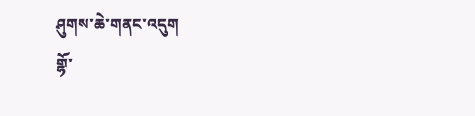ཤུགས་ཆེ་གནང་འདུག
གྷོ་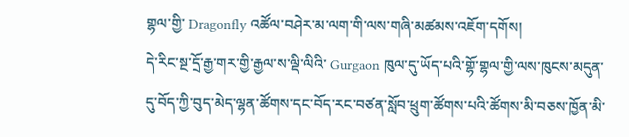གྷལ་གྱི་ Dragonfly འཚོལ་བཤེར་མ་ལག་གི་ལས་གཞི་མཚམས་འཇོག་དགོས།
དེ་རིང་སྔ་དྲོ་རྒྱ་གར་གྱི་རྒྱལ་ས་ལྡི་ལིའི་ Gurgaon ཁུལ་དུ་ཡོད་པའི་གྷོ་གྷལ་གྱི་ལས་ཁུངས་མདུན་དུ་བོད་ཀྱི་བུད་མེད་ལྷན་ཚོགས་དང་བོད་རང་བཙན་སློབ་ཕྲུག་ཚོགས་པའི་ཚོགས་མི་བཅས་ཁྱོན་མི་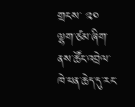གྲངས་ ༢༠ ལྷག་ཙམ་ཞིག་ནས་ཚོང་འབྲེལ་ཁེ་ཕན་ཆེད་དུ་རང་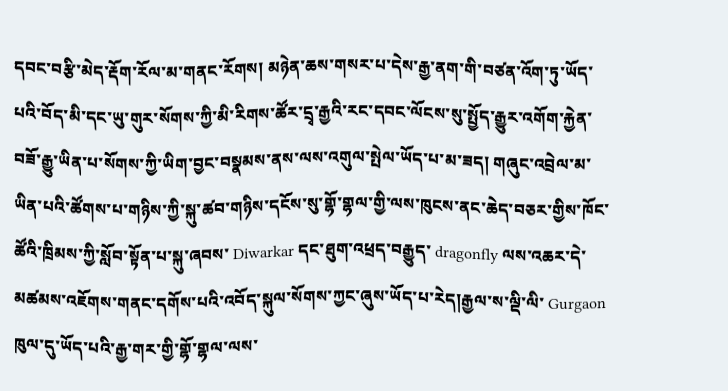དབང་བརྩི་མེད་རྡོག་རོལ་མ་གནང་རོགས། མཉེན་ཆས་གསར་པ་དེས་རྒྱ་ནག་གི་བཙན་འོག་ཏུ་ཡོད་པའི་བོད་མི་དང་ཡུ་གུར་སོགས་ཀྱི་མི་རིགས་ཚོར་དྲྭ་རྒྱའི་རང་དབང་ལོངས་སུ་སྤྱོད་རྒྱུར་འགོག་རྐྱེན་བཟོ་རྒྱུ་ཡིན་པ་སོགས་ཀྱི་ཡིག་བྱང་བསྣམས་ནས་ལས་འགུལ་སྤེལ་ཡོད་པ་མ་ཟད། གཞུང་འབྲེལ་མ་ཡིན་པའི་ཚོགས་པ་གཉིས་ཀྱི་སྐུ་ཚབ་གཉིས་དངོས་སུ་གྷོ་གྷལ་གྱི་ལས་ཁུངས་ནང་ཆེད་བཅར་གྱིས་ཁོང་ཚོའི་ཁྲིམས་ཀྱི་སློབ་སྟོན་པ་སྐུ་ཞབས་ Diwarkar དང་ཐུག་འཕྲད་བརྒྱུད་ dragonfly ལས་འཆར་དེ་མཚམས་འཇོགས་གནང་དགོས་པའི་འབོད་སྐུལ་སོགས་ཀྱང་ཞུས་ཡོད་པ་རེད།རྒྱལ་ས་ལྡི་ལི་ Gurgaon  ཁུལ་དུ་ཡོད་པའི་རྒྱ་གར་གྱི་གྷོ་གྷལ་ལས་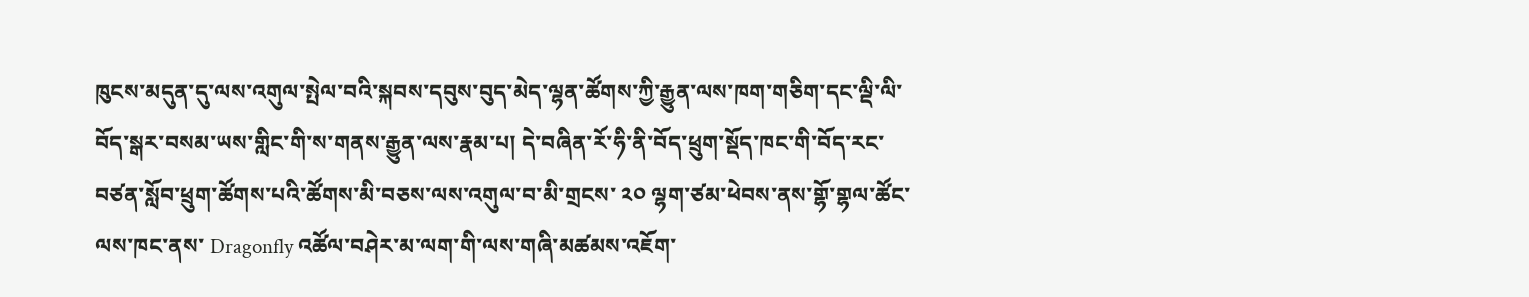ཁུངས་མདུན་དུ་ལས་འགུལ་སྤེལ་བའི་སྐབས་དབུས་བུད་མེད་ལྷན་ཚོགས་ཀྱི་རྒྱུན་ལས་ཁག་གཅིག་དང་ལྡི་ལི་བོད་སྒར་བསམ་ཡས་གླིང་གི་ས་གནས་རྒྱུན་ལས་རྣམ་པ། དེ་བཞིན་རོ་ཧི་ནི་བོད་ཕྲུག་སྡོད་ཁང་གི་བོད་རང་བཙན་སློབ་ཕྲུག་ཚོགས་པའི་ཚོགས་མི་བཅས་ལས་འགུལ་བ་མི་གྲངས་ ༢༠ ལྷག་ཙམ་ཕེབས་ནས་གྷོ་གྷལ་ཚོང་ལས་ཁང་ནས་ Dragonfly འཚོལ་བཤེར་མ་ལག་གི་ལས་གཞི་མཚམས་འཇོག་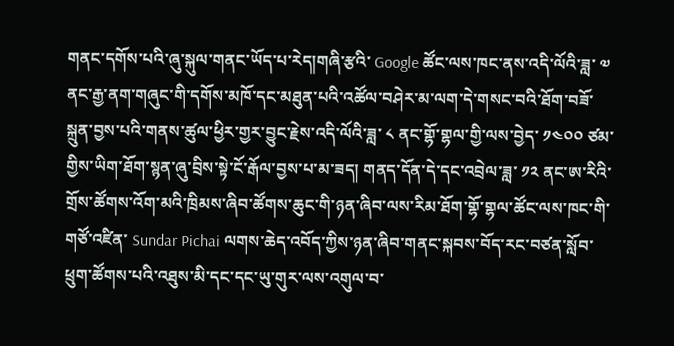གནང་དགོས་པའི་ཞུ་སྐུལ་གནང་ཡོད་པ་རེད།གཞི་རྩའི་ Google ཚོང་ལས་ཁང་ནས་འདི་ལོའི་ཟླ་ ༧ ནང་རྒྱ་ནག་གཞུང་གི་དགོས་མཁོ་དང་མཐུན་པའི་འཚོལ་བཤེར་མ་ལག་དེ་གསང་བའི་ཐོག་བཟོ་སྐྲུན་བྱས་པའི་གནས་ཚུལ་ཕྱིར་གྱར་བྱུང་རྗེས་འདི་ལོའི་ཟླ་ ༨ ནང་གྷོ་གྷལ་གྱི་ལས་བྱེད་ ༡༤༠༠ ཙམ་གྱིས་ཡིག་ཐོག་སྙན་ཞུ་བྲིས་སྟེ་ངོ་རྒོལ་བྱས་པ་མ་ཟད། གནད་དོན་དེ་དང་འབྲེལ་ཟླ་ ༡༢ ནང་ཨ་རིའི་གྲོས་ཚོགས་འོག་མའི་ཁྲིམས་ཞིབ་ཚོགས་ཆུང་གི་ཉན་ཞིབ་ལས་རིམ་ཐོག་གྷོ་གྷལ་ཚོང་ལས་ཁང་གི་གཙོ་འཛིན་ Sundar Pichai ལགས་ཆེད་འབོད་ཀྱིས་ཉན་ཞིབ་གནང་སྐབས་བོད་རང་བཙན་སློབ་ཕྲུག་ཚོགས་པའི་འཐུས་མི་དང་དང་ཡུ་གུར་ལས་འགུལ་བ་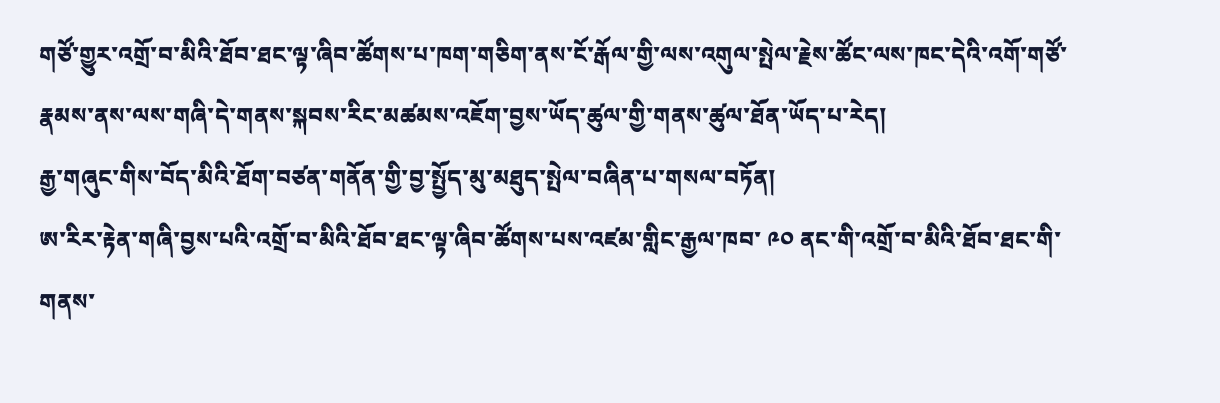གཙོ་གྱུར་འགྲོ་བ་མིའི་ཐོབ་ཐང་ལྟ་ཞིབ་ཚོགས་པ་ཁག་གཅིག་ནས་ངོ་རྒོལ་གྱི་ལས་འགུལ་སྤེལ་རྗེས་ཚོང་ལས་ཁང་དེའི་འགོ་གཙོ་རྣམས་ནས་ལས་གཞི་དེ་གནས་སྐབས་རིང་མཚམས་འཇོག་བྱས་ཡོད་ཚུལ་གྱི་གནས་ཚུལ་ཐོན་ཡོད་པ་རེད།
རྒྱ་གཞུང་གིས་བོད་མིའི་ཐོག་བཙན་གནོན་གྱི་བྱ་སྤྱོད་མུ་མཐུད་སྤེལ་བཞིན་པ་གསལ་བཏོན།
ཨ་རིར་རྟེན་གཞི་བྱས་པའི་འགྲོ་བ་མིའི་ཐོབ་ཐང་ལྟ་ཞིབ་ཚོགས་པས་འཛམ་གླིང་རྒྱལ་ཁབ་ ༩༠ ནང་གི་འགྲོ་བ་མིའི་ཐོབ་ཐང་གི་གནས་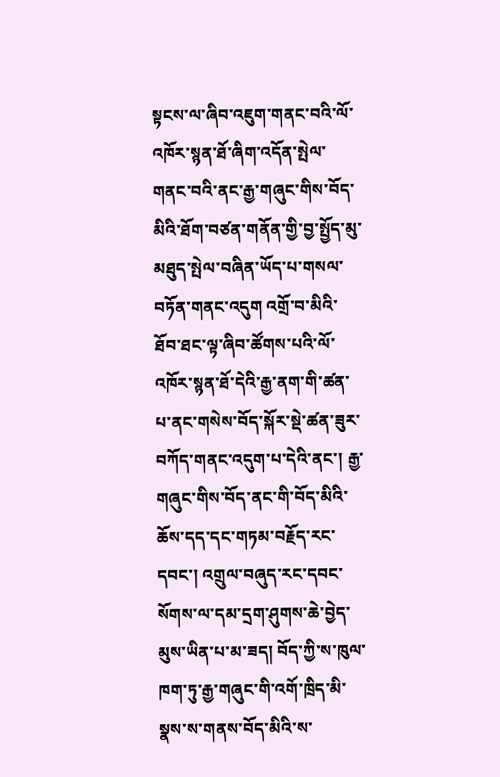སྟངས་ལ་ཞིབ་འཇུག་གནང་བའི་ལོ་འཁོར་སྙན་ཐོ་ཞིག་འདོན་སྤེལ་གནང་བའི་ནང་རྒྱ་གཞུང་གིས་བོད་མིའི་ཐོག་བཙན་གནོན་གྱི་བྱ་སྤྱོད་མུ་མཐུད་སྤེལ་བཞིན་ཡོད་པ་གསལ་བཏོན་གནང་འདུག འགྲོ་བ་མིའི་ཐོབ་ཐང་ལྟ་ཞིབ་ཚོགས་པའི་ལོ་འཁོར་སྙན་ཐོ་དེའི་རྒྱ་ནག་གི་ཚན་པ་ནང་གསེས་བོད་སྐོར་སྡེ་ཚན་ཟུར་བཀོད་གནང་འདུག་པ་དེའི་ནང་། རྒྱ་གཞུང་གིས་བོད་ནང་གི་བོད་མིའི་ཆོས་དད་དང་གཏམ་བརྗོད་རང་དབང་། འགྲུལ་བཞུད་རང་དབང་སོགས་ལ་དམ་དྲག་ཤུགས་ཆེ་བྱེད་མུས་ཡིན་པ་མ་ཟད། བོད་ཀྱི་ས་ཁུལ་ཁག་ཏུ་རྒྱ་གཞུང་གི་འགོ་ཁྲིད་མི་སྣས་ས་གནས་བོད་མིའི་ས་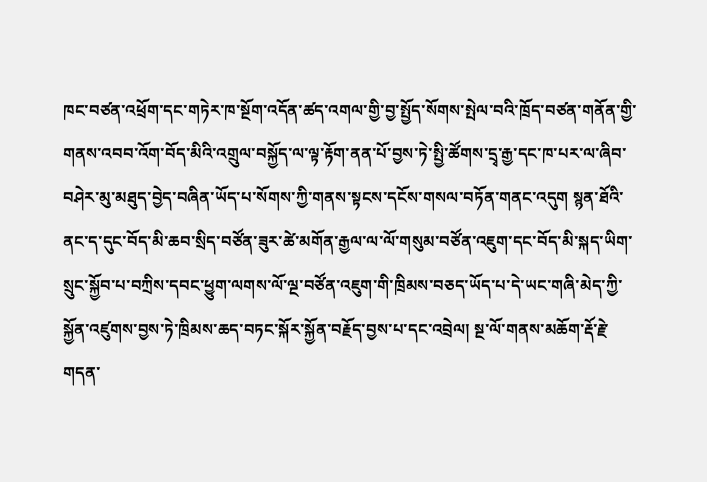ཁང་བཙན་འཕྲོག་དང་གཏེར་ཁ་སྔོག་འདོན་ཚད་འགལ་གྱི་བྱ་སྤྱོད་སོགས་སྤེལ་བའི་ཁྲོད་བཙན་གནོན་གྱི་གནས་འབབ་འོག་བོད་མིའི་འགྲུལ་བསྐྱོད་ལ་ལྟ་རྟོག་ནན་པོ་བྱས་ཏེ་སྤྱི་ཚོགས་དྲྭ་རྒྱ་དང་ཁ་པར་ལ་ཞིབ་བཤེར་མུ་མཐུད་བྱེད་བཞིན་ཡོད་པ་སོགས་ཀྱི་གནས་སྟངས་དངོས་གསལ་བཏོན་གནང་འདུག སྙན་ཐོའི་ནང་ད་དུང་བོད་མི་ཆབ་སྲིད་བཙོན་ཟུར་ཚེ་མགོན་རྒྱལ་ལ་ལོ་གསུམ་བཙོན་འཇུག་དང་བོད་མི་སྐད་ཡིག་སྲུང་སྐྱོབ་པ་བཀྲིས་དབང་ཕྱུག་ལགས་ལོ་ལྔ་བཙོན་འཇུག་གི་ཁྲིམས་བཅད་ཡོད་པ་དེ་ཡང་གཞི་མེད་ཀྱི་སྐྱོན་འཛུགས་བྱས་ཏེ་ཁྲིམས་ཆད་བཏང་སྐོར་སྐྱོན་བརྗོད་བྱས་པ་དང་འབྲེལ། སྔ་ལོ་གནས་མཆོག་རྡོ་རྗེ་གདན་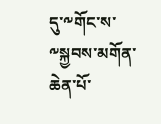དུ་༸གོང་ས་༸སྐྱབས་མགོན་ཆེན་པོ་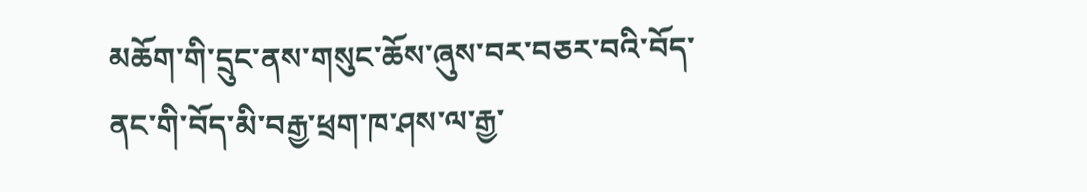མཆོག་གི་དྲུང་ནས་གསུང་ཆོས་ཞུས་བར་བཅར་བའི་བོད་ནང་གི་བོད་མི་བརྒྱ་ཕྲག་ཁ་ཤས་ལ་རྒྱ་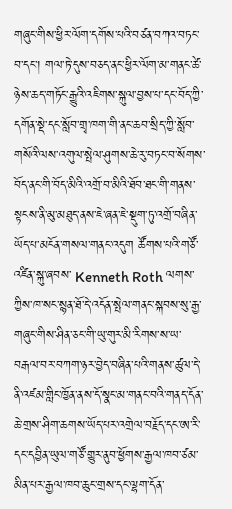གཞུང་གིས་ཕྱིར་ལོག་དགོས་པའི་བཙན་བཀའ་བཏང་བ་དང་། གལ་ཏེ་དུས་བཅད་ནང་ཕྱིར་ལོག་མ་གནང་ཚེ་ཉེས་ཆད་གཏོང་རྒྱུའི་འཇིགས་སྐུལ་བྱས་པ་དང་བོད་ཀྱི་དགོན་སྡེ་དང་སློབ་གྲྭ་ཁག་གི་ནང་ཆབ་སྲིད་ཀྱི་སློབ་གསོའི་ལས་འགུལ་སྤེལ་ཤུགས་ཆེ་རུ་བཏང་བ་སོགས་བོད་ནང་གི་བོད་མིའི་འགྲོ་བ་མིའི་ཐོབ་ཐང་གི་གནས་སྟངས་ནི་མུ་མཐུད་ནས་ཇེ་ཞན་ཇེ་སྡུག་ཏུ་འགྲོ་བཞིན་ཡོད་པ་མངོན་གསལ་གནང་འདུག ཚོགས་པའི་གཙོ་འཛིན་སྐུ་ཞབས་ Kenneth Roth ལགས་ཀྱིས་ཁ་སང་སྙན་ཐོ་དེ་འདོན་སྤེལ་གནང་སྐབས་སུ་རྒྱ་གཞུང་གིས་ཤིན་ཅང་གི་ཡུ་གུར་མི་རིགས་ས་ཡ་བརྒལ་བར་བཀག་ཉར་བྱེད་བཞིན་པའི་གནས་ཚུལ་དེ་ནི་འཛམ་གླིང་ཁྱོན་ནས་དོ་སྣང་མ་གནང་བའི་གནད་དོན་ཆེ་གྲས་ཤིག་ཆགས་ཡོད་པར་འགྲེལ་བརྗོད་དང་ཨ་རི་དང་དབྱིན་ཡུལ་གཙོ་གྱུར་ནུབ་ཕྱོགས་རྒྱལ་ཁབ་ཙམ་མིན་པར་རྒྱལ་ཁབ་ཆུང་གྲས་དང་ལྷག་དོན་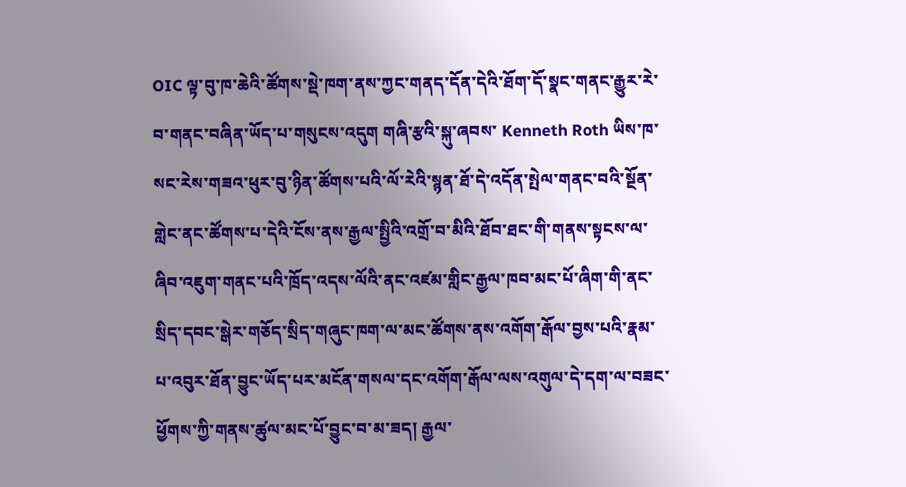OIC ལྟ་བུ་ཁ་ཆེའི་ཚོགས་སྡེ་ཁག་ནས་ཀྱང་གནད་དོན་དེའི་ཐོག་དོ་སྣང་གནང་རྒྱུར་རེ་བ་གནང་བཞིན་ཡོད་པ་གསུངས་འདུག གཞི་རྩའི་སྐུ་ཞབས་ Kenneth Roth ཡིས་ཁ་སང་རེས་གཟའ་ཕུར་བུ་ཉིན་ཚོགས་པའི་ལོ་རེའི་སྙན་ཐོ་དེ་འདོན་སྤེལ་གནང་བའི་སྔོན་གླེང་ནང་ཚོགས་པ་དེའི་ངོས་ནས་རྒྱལ་སྤྱིའི་འགྲོ་བ་མིའི་ཐོབ་ཐང་གི་གནས་སྟངས་ལ་ཞིབ་འཇུག་གནང་པའི་ཁྲོད་འདས་ལོའི་ནང་འཛམ་གླིང་རྒྱལ་ཁབ་མང་པོ་ཞིག་གི་ནང་སྲིད་དབང་སྒེར་གཅོད་སྲིད་གཞུང་ཁག་ལ་མང་ཚོགས་ནས་འགོག་རྒོལ་བྱས་པའི་རྣམ་པ་འབུར་ཐོན་བྱུང་ཡོད་པར་མངོན་གསལ་དང་འགོག་རྒོལ་ལས་འགུལ་དེ་དག་ལ་བཟང་ཕྱོགས་ཀྱི་གནས་ཚུལ་མང་པོ་བྱུང་བ་མ་ཟད། རྒྱལ་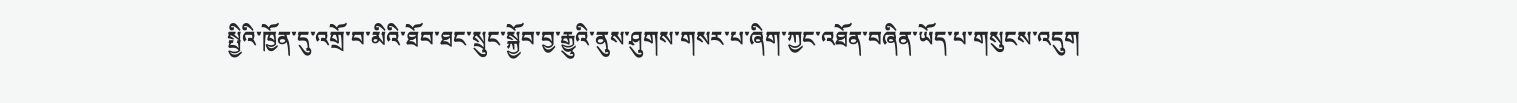སྤྱིའི་ཁྱོན་དུ་འགྲོ་བ་མིའི་ཐོབ་ཐང་སྲུང་སྐྱོབ་བྱ་རྒྱུའི་ནུས་ཤུགས་གསར་པ་ཞིག་ཀྱང་འཐོན་བཞིན་ཡོད་པ་གསུངས་འདུག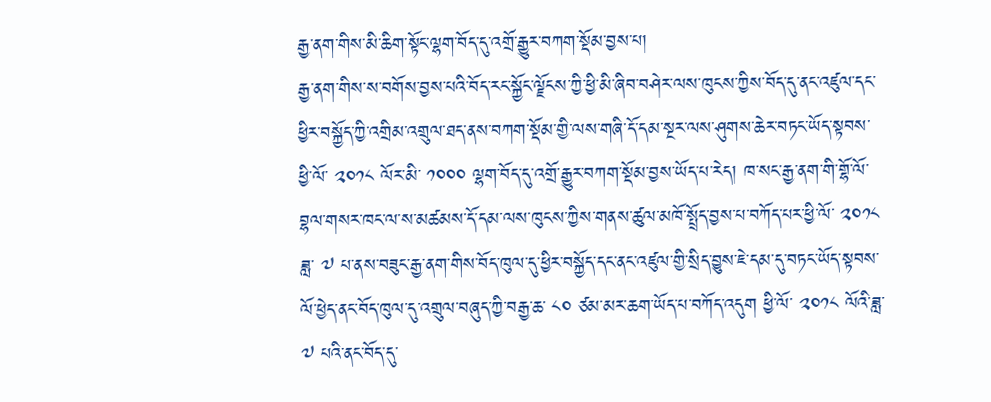རྒྱ་ནག་གིས་མི་ཆིག་སྟོང་ལྷག་བོད་དུ་འགྲོ་རྒྱུར་བཀག་སྡོམ་བྱས་པ།
རྒྱ་ནག་གིས་ས་བགོས་བྱས་པའི་བོད་རང་སྐྱོང་ལྗོངས་ཀྱི་ཕྱི་མི་ཞིབ་བཤེར་ལས་ཁུངས་ཀྱིས་བོད་དུ་ནང་འཛུལ་དང་ཕྱིར་བསྐྱོད་ཀྱི་འགྲིམ་འགྲུལ་ཐད་ནས་བཀག་སྡོམ་གྱི་ལས་གཞི་དོ་དམ་སྔར་ལས་ཤུགས་ཆེར་བཏང་ཡོད་སྟབས་ཕྱི་ལོ་ ༢༠༡༨ ལོར་མི་ ༡༠༠༠ ལྷག་བོད་དུ་འགྲོ་རྒྱུར་བཀག་སྡོམ་བྱས་ཡོད་པ་རེད། ཁ་སང་རྒྱ་ནག་གི་གྷོ་ལོ་བྷལ་གསར་ཁང་ལ་ས་མཚམས་དོ་དམ་ལས་ཁུངས་ཀྱིས་གནས་ཚུལ་མཁོ་སྤྲོད་བྱས་པ་བཀོད་པར་ཕྱི་ལོ་ ༢༠༡༨ ཟླ་ ༧ པ་ནས་བཟུང་རྒྱ་ནག་གིས་བོད་ཁུལ་དུ་ཕྱིར་བསྐྱོད་དང་ནང་འཛུལ་གྱི་སྲིད་བྱུས་ཇེ་དམ་དུ་བཏང་ཡོད་སྟབས་ལོ་ཕྱེད་ནང་བོད་ཁུལ་དུ་འགྲུལ་བཞུད་ཀྱི་བརྒྱ་ཆ་ ༨༠ ཙམ་མར་ཆག་ཡོད་པ་བཀོད་འདུག ཕྱི་ལོ་ ༢༠༡༨ ལོའི་ཟླ་ ༧ པའི་ནང་བོད་དུ་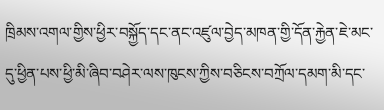ཁྲིམས་འགལ་གྱིས་ཕྱིར་བསྐྱོད་དང་ནང་འཛུལ་བྱེད་མཁན་གྱི་དོན་རྐྱེན་ཇེ་མང་དུ་ཕྱིན་པས་ཕྱི་མི་ཞིབ་བཤེར་ལས་ཁུངས་ཀྱིས་བཅིངས་བཀྲོལ་དམག་མི་དང་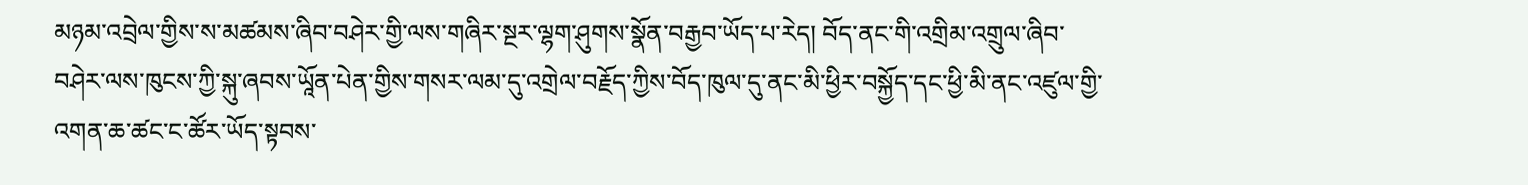མཉམ་འབྲེལ་གྱིས་ས་མཚམས་ཞིབ་བཤེར་གྱི་ལས་གཞིར་སྔར་ལྷག་ཤུགས་སྣོན་བརྒྱབ་ཡོད་པ་རེད། བོད་ནང་གི་འགྲིམ་འགྲུལ་ཞིབ་བཤེར་ལས་ཁུངས་ཀྱི་སྐུ་ཞབས་ཡཱོན་པེན་གྱིས་གསར་ལམ་དུ་འགྲེལ་བརྗོད་ཀྱིས་བོད་ཁུལ་དུ་ནང་མི་ཕྱིར་བསྐྱོད་དང་ཕྱི་མི་ནང་འཛུལ་གྱི་འགན་ཆ་ཚང་ང་ཚོར་ཡོད་སྟབས་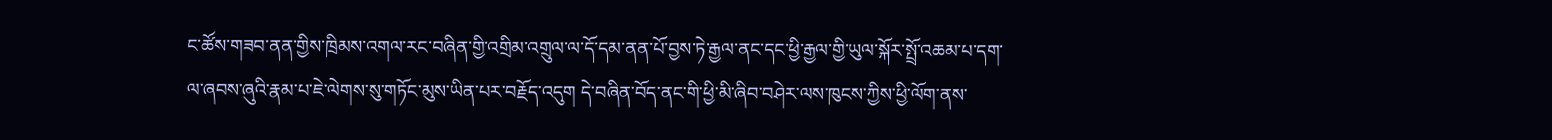ང་ཚོས་གཟབ་ནན་གྱིས་ཁྲིམས་འགལ་རང་བཞིན་གྱི་འགྲིམ་འགྲུལ་ལ་དོ་དམ་ནན་པོ་བྱས་ཏེ་རྒྱལ་ནང་དང་ཕྱི་རྒྱལ་གྱི་ཡུལ་སྐོར་སྤྲོ་འཆམ་པ་དག་ལ་ཞབས་ཞུའི་རྣམ་པ་ཇེ་ལེགས་སུ་གཏོང་མུས་ཡིན་པར་བརྗོད་འདུག དེ་བཞིན་བོད་ནང་གི་ཕྱི་མི་ཞིབ་བཤེར་ལས་ཁུངས་ཀྱིས་ཕྱི་ལོག་ནས་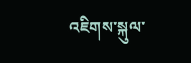འཇིགས་སྐུལ་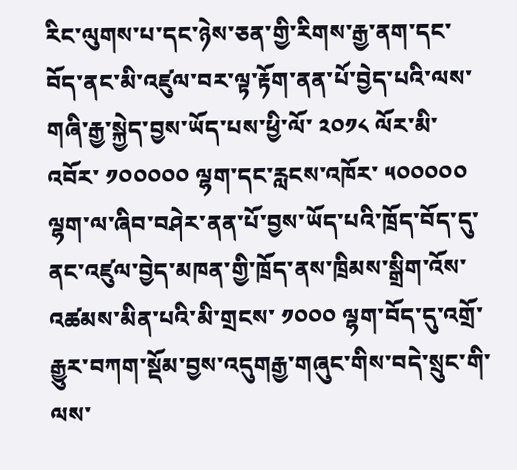རིང་ལུགས་པ་དང་ཉེས་ཅན་གྱི་རིགས་རྒྱ་ནག་དང་བོད་ནང་མི་འཛུལ་བར་ལྟ་རྟོག་ནན་པོ་བྱེད་པའི་ལས་གཞི་རྒྱ་སྐྱེད་བྱས་ཡོད་པས་ཕྱི་ལོ་ ༢༠༡༨ ལོར་མི་འབོར་ ༡༠༠༠༠༠ ལྷག་དང་རླངས་འཁོར་ ༥༠༠༠༠༠ ལྷག་ལ་ཞིབ་བཤེར་ནན་པོ་བྱས་ཡོད་པའི་ཁྲོད་བོད་དུ་ནང་འཛུལ་བྱེད་མཁན་གྱི་ཁྲོད་ནས་ཁྲིམས་སྒྲིག་འོས་འཚམས་མིན་པའི་མི་གྲངས་ ༡༠༠༠ ལྷག་བོད་དུ་འགྲོ་རྒྱུར་བཀག་སྡོམ་བྱས་འདུགརྒྱ་གཞུང་གིས་བདེ་སྲུང་གི་ལས་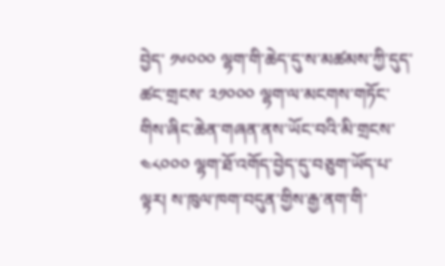བྱེད་ ༡༦༠༠༠ ལྷག་གི་ཆེད་དུ་ས་མཚམས་ཀྱི་དུད་ཚང་གྲངས་ ༢༡༠༠༠ ལྷག་ལ་མངགས་གཏོང་གིས་ཞིང་ཆེན་གཞན་ནས་ཡོང་བའི་མི་གྲངས་ ༤༨༠༠༠ ལྷག་ཐོ་འགོད་བྱེད་དུ་བཅུག་ཡོད་པ་ལྟར། ས་ཁུལ་ཁག་བདུན་གྱིས་རྒྱ་ནག་གི་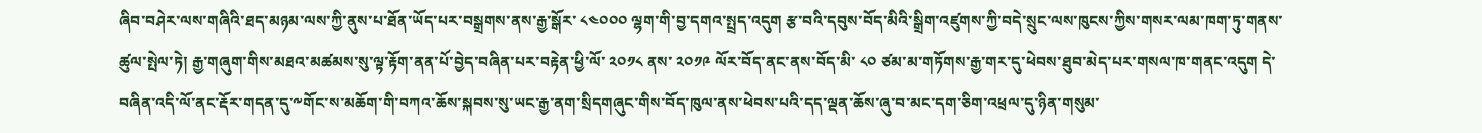ཞིབ་བཤེར་ལས་གཞིའི་ཐད་མཉམ་ལས་ཀྱི་ནུས་པ་ཐོན་ཡོད་པར་བསྒྲགས་ནས་རྒྱ་སྒོར་ ༨༤༠༠༠ ལྷག་གི་བྱ་དགའ་སྤྲད་འདུག རྩ་བའི་དབུས་བོད་མིའི་སྒྲིག་འཛུགས་ཀྱི་བདེ་སྲུང་ལས་ཁུངས་ཀྱིས་གསར་ལམ་ཁག་ཏུ་གནས་ཚུལ་སྤེལ་ཏེ། རྒྱ་གཞུག་གིས་མཐའ་མཚམས་སུ་ལྟ་རྟོག་ནན་པོ་བྱེད་བཞིན་པར་བརྟེན་ཕྱི་ལོ་ ༢༠༡༨ ནས་ ༢༠༡༩ ལོར་བོད་ནང་ནས་བོད་མི་ ༨༠ ཙམ་མ་གཏོགས་རྒྱ་གར་དུ་ཕེབས་ཐུབ་མེད་པར་གསལ་ཁ་གནང་འདུག དེ་བཞིན་འདི་ལོ་ནང་རྡོར་གདན་དུ་༸གོང་ས་མཆོག་གི་བཀའ་ཆོས་སྐབས་སུ་ཡང་རྒྱ་ནག་སྲིདགཞུང་གིས་བོད་ཁུལ་ནས་ཕེབས་པའི་དད་ལྡན་ཆོས་ཞུ་བ་མང་དག་ཅིག་འཕྲལ་དུ་ཉིན་གསུམ་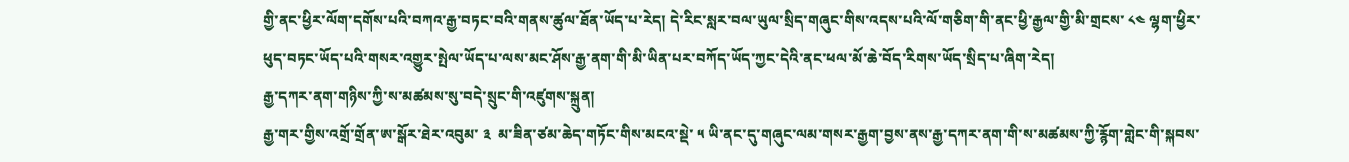གྱི་ནང་ཕྱིར་ལོག་དགོས་པའི་བཀའ་རྒྱ་བཏང་བའི་གནས་ཚུལ་ཐོན་ཡོད་པ་རེད། དེ་རིང་སླར་བལ་ཡུལ་སྲིད་གཞུང་གིས་འདས་པའི་ལོ་གཅིག་གི་ནང་ཕྱི་རྒྱལ་གྱི་མི་གྲངས་ ༨༤ ལྷག་ཕྱིར་ཕུད་བཏང་ཡོད་པའི་གསར་འགྱུར་སྤེལ་ཡོད་པ་ལས་མང་ཤོས་རྒྱ་ནག་གི་མི་ཡིན་པར་བཀོད་ཡོད་ཀྱང་དེའི་ནང་ཕལ་མོ་ཆེ་བོད་རིགས་ཡོད་སྲིད་པ་ཞིག་རེད།
རྒྱ་དཀར་ནག་གཉིས་ཀྱི་ས་མཚམས་སུ་བདེ་སྲུང་གི་འཛུགས་སྐྲུན།
རྒྱ་གར་གྱིས་འགྲོ་གྲོན་ཨ་སྒོར་ཐེར་འབུམ་ ༣  མ་ཟིན་ཙམ་ཆེད་གཏོང་གིས་མངའ་སྡེ་ ༥ ཡི་ནང་དུ་གཞུང་ལམ་གསར་རྒྱག་བྱས་ནས་རྒྱ་དཀར་ནག་གི་ས་མཚམས་ཀྱི་རྙོག་གླེང་གི་སྐབས་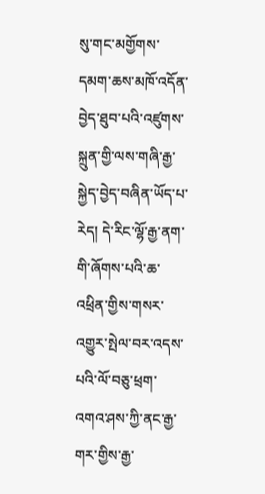སུ་གང་མགྱོགས་དམག་ཆས་མཁོ་འདོན་བྱེད་ཐུབ་པའི་འཛུགས་སྐྲུན་གྱི་ལས་གཞི་རྒྱ་སྐྱེད་བྱེད་བཞིན་ཡོད་པ་རེད། དེ་རིང་ལྷོ་རྒྱ་ནག་གི་ཞོགས་པའི་ཆ་འཕྲིན་གྱིས་གསར་འགྱུར་སྤེལ་བར་འདས་པའི་ལོ་བཅུ་ཕྲག་འགའ་ཤས་ཀྱི་ནང་རྒྱ་གར་གྱིས་རྒྱ་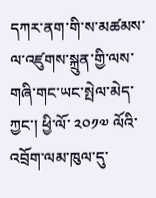དཀར་ནག་གི་ས་མཚམས་ལ་འཛུགས་སྐྲུན་གྱི་ལས་གཞི་གང་ཡང་སྤེལ་མེད་ཀྱང་། ཕྱི་ལོ་ ༢༠༡༧ ལོའི་འབྲོག་ལམ་ཁུལ་དུ་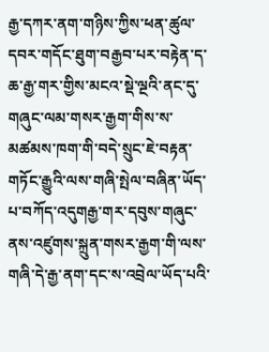རྒྱ་དཀར་ནག་གཉིས་ཀྱིས་ཕན་ཚུལ་དབར་གདོང་ཐུག་བརྒྱབ་པར་བརྟེན་ད་ཆ་རྒྱ་གར་གྱིས་མངའ་སྡེ་ལྔའི་ནང་དུ་གཞུང་ལམ་གསར་རྒྱག་གིས་ས་མཚམས་ཁག་གི་བདེ་སྲུང་ཇེ་བརྟན་གཏོང་རྒྱུའི་ལས་གཞི་སྤེལ་བཞིན་ཡོད་པ་བཀོད་འདུགརྒྱ་གར་དབུས་གཞུང་ནས་འཛུགས་སྐྲུན་གསར་རྒྱག་གི་ལས་གཞི་དེ་རྒྱ་ནག་དང་ས་འབྲེལ་ཡོད་པའི་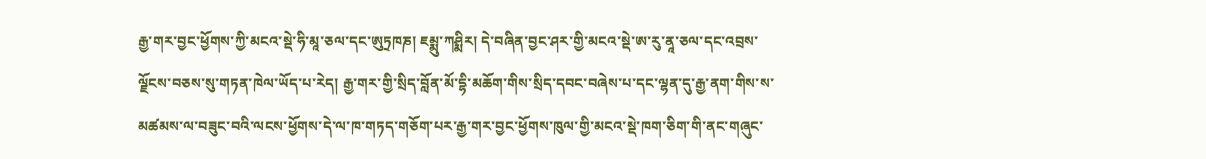རྒྱ་གར་བྱང་ཕྱོགས་ཀྱི་མངའ་སྡེ་ཧི་མཱ་ཅལ་དང་ཨུཏྲཁཎ། ཇམྨུ་ཀཤྨིར། དེ་བཞིན་བྱང་ཤར་གྱི་མངའ་སྡེ་ཨ་རུ་ནཱ་ཅལ་དང་འབྲས་ལྗོངས་བཅས་སུ་གཏན་ཁེལ་ཡོད་པ་རེད། རྒྱ་གར་གྱི་སྲིད་བློན་མོ་དྷི་མཆོག་གིས་སྲིད་དབང་བཞེས་པ་དང་ལྷན་དུ་རྒྱ་ནག་གིས་ས་མཚམས་ལ་བཟུང་བའི་ལངས་ཕྱོགས་དེ་ལ་ཁ་གཏད་གཅོག་པར་རྒྱ་གར་བྱང་ཕྱོགས་ཁུལ་གྱི་མངའ་སྡེ་ཁག་ཅིག་གི་ནང་གཞུང་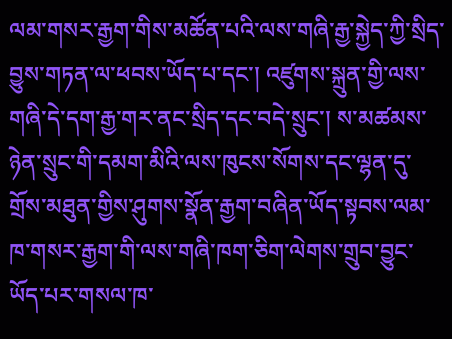ལམ་གསར་རྒྱག་གིས་མཚོན་པའི་ལས་གཞི་རྒྱ་སྐྱེད་ཀྱི་སྲིད་བྱུས་གཏན་ལ་ཕབས་ཡོད་པ་དང་། འཛུགས་སྐྲུན་གྱི་ལས་གཞི་དེ་དག་རྒྱ་གར་ནང་སྲིད་དང་བདེ་སྲུང་། ས་མཚམས་ཉེན་སྲུང་གི་དམག་མིའི་ལས་ཁུངས་སོགས་དང་ལྷན་དུ་གྲོས་མཐུན་གྱིས་ཤུགས་སྣོན་རྒྱག་བཞིན་ཡོད་སྟབས་ལམ་ཁ་གསར་རྒྱག་གི་ལས་གཞི་ཁག་ཅིག་ལེགས་གྲུབ་བྱུང་ཡོད་པར་གསལ་ཁ་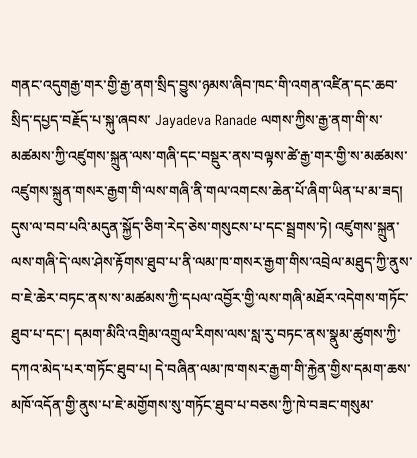གནང་འདུགརྒྱ་གར་གྱི་རྒྱ་ནག་སྲིད་བྱུས་ཉམས་ཞིབ་ཁང་གི་འགན་འཛིན་དང་ཆབ་སྲིད་དཔྱད་བརྗོད་པ་སྐུ་ཞབས་ Jayadeva Ranade ལགས་ཀྱིས་རྒྱ་ནག་གི་ས་མཚམས་ཀྱི་འཛུགས་སྐྲུན་ལས་གཞི་དང་བསྡུར་ནས་བལྟས་ཚེ་རྒྱ་གར་གྱི་ས་མཚམས་འཛུགས་སྐྲུན་གསར་རྒྱག་གི་ལས་གཞི་ནི་གལ་འགངས་ཆེན་པོ་ཞིག་ཡིན་པ་མ་ཟད།  དུས་ལ་བབ་པའི་མདུན་སྐྱོད་ཅིག་རེད་ཅེས་གསུངས་པ་དང་སྦྲགས་ཏེ། འཛུགས་སྐྲུན་ལས་གཞི་དེ་ལས་ཤེས་རྟོགས་ཐུབ་པ་ནི་ལམ་ཁ་གསར་རྒྱག་གིས་འབྲེལ་མཐུད་ཀྱི་ནུས་བ་ཇེ་ཆེར་བཏང་ནས་ས་མཚམས་ཀྱི་དཔལ་འབྱོར་གྱི་ལས་གཞི་མཐོར་འདེགས་གཏོང་ཐུབ་པ་དང་། དམག་མིའི་འགྲིམ་འགྲུལ་རིགས་ལས་སླ་རུ་བཏང་ནས་སྣུམ་ཚུགས་ཀྱི་དཀའ་མེད་པར་གཏོང་ཐུབ་པ། དེ་བཞིན་ལམ་ཁ་གསར་རྒྱག་གི་རྐྱེན་གྱིས་དམག་ཆས་མཁོ་འདོན་གྱི་ནུས་པ་ཇེ་མགྱོགས་སུ་གཏོང་ཐུབ་པ་བཅས་ཀྱི་ཁེ་བཟང་གསུམ་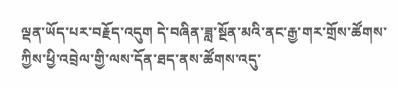ལྡན་ཡོད་པར་བརྗོད་འདུག དེ་བཞིན་ཟླ་སྔོན་མའི་ནང་རྒྱ་གར་གྲོས་ཚོགས་ཀྱིས་ཕྱི་འབྲེལ་གྱི་ལས་དོན་ཐད་ནས་ཚོགས་འདུ་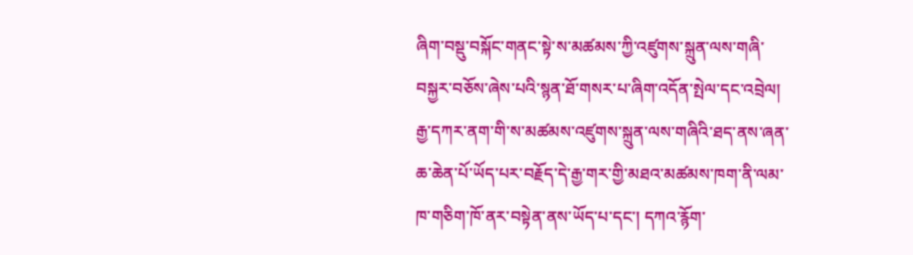ཞིག་བསྡུ་བསྐོང་གནང་སྟེ་ས་མཚམས་ཀྱི་འཛུགས་སྐྲུན་ལས་གཞི་བསྐྱར་བཅོས་ཞེས་པའི་སྙན་ཐོ་གསར་པ་ཞིག་འདོན་སྤེལ་དང་འབྲེལ། རྒྱ་དཀར་ནག་གི་ས་མཚམས་འཛུགས་སྐྲུན་ལས་གཞིའི་ཐད་ནས་ཞན་ཆ་ཆེན་པོ་ཡོད་པར་བརྗོད་དེ་རྒྱ་གར་གྱི་མཐའ་མཚམས་ཁག་ནི་ལམ་ཁ་གཅིག་ཁོ་ནར་བསྟེན་ནས་ཡོད་པ་དང་། དཀའ་རྙོག་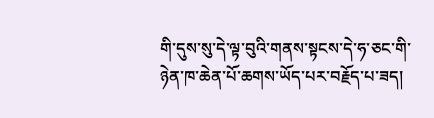གི་དུས་སུ་དེ་ལྟ་བུའི་གནས་སྟངས་དེ་ཧ་ཅང་གི་ཉེན་ཁ་ཆེན་པོ་ཆགས་ཡོད་པར་བརྗོད་པ་ཟད།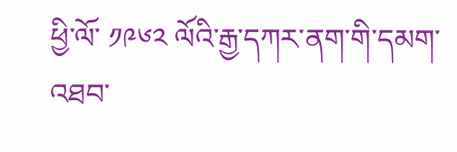ཕྱི་ལོ་ ༡༩༦༢ ལོའི་རྒྱ་དཀར་ནག་གི་དམག་འཐབ་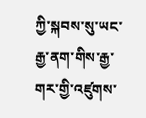ཀྱི་སྐབས་སུ་ཡང་རྒྱ་ནག་གིས་རྒྱ་གར་གྱི་འཛུགས་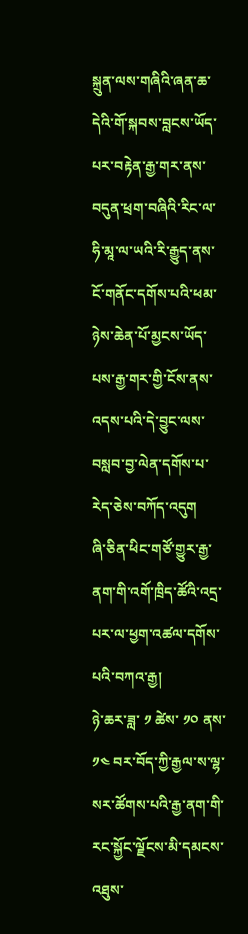སྐྲུན་ལས་གཞིའི་ཞན་ཆ་དེའི་གོ་སྐབས་བླངས་ཡོད་པར་བརྟེན་རྒྱ་གར་ནས་བདུན་ཕྲག་བཞིའི་རིང་ལ་ཧི་མཱ་ལ་ཡའི་རི་རྒྱུད་ནས་ངོ་གནོང་དགོས་པའི་ཕམ་ཉེས་ཆེན་པོ་མྱངས་ཡོད་པས་རྒྱ་གར་གྱི་ངོས་ནས་འདས་པའི་དེ་བྱུང་ལས་བསླབ་བྱ་ལེན་དགོས་པ་རེད་ཅེས་བཀོད་འདུག
ཞི་ཅིན་ཕིང་གཙོ་གྱུར་རྒྱ་ནག་གི་འགོ་ཁྲིད་ཚོའི་འདྲ་པར་ལ་ཕྱག་འཚལ་དགོས་པའི་བཀའ་རྒྱ།
ཉེ་ཆར་ཟླ་ ༡ ཚེས་ ༡༠ ནས་ ༡༤ བར་བོད་ཀྱི་རྒྱལ་ས་ལྷ་སར་ཚོགས་པའི་རྒྱ་ནག་གི་རང་སྐྱོང་ལྗོངས་མི་དམངས་འཐུས་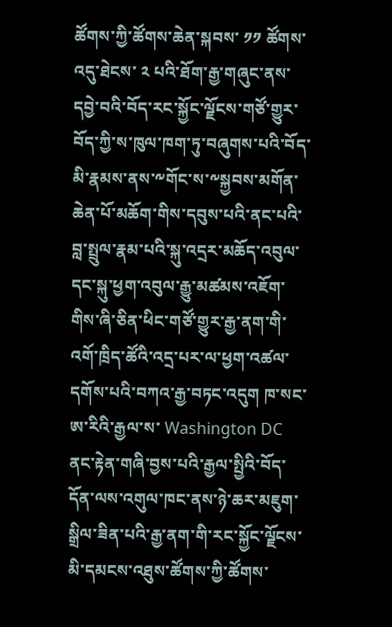ཚོགས་ཀྱི་ཚོགས་ཆེན་སྐབས་ ༡༡ ཚོགས་འདུ་ཐེངས་ ༢ པའི་ཐོག་རྒྱ་གཞུང་ནས་དབྱེ་བའི་བོད་རང་སྐྱོང་ལྗོངས་གཙོ་གྱུར་བོད་ཀྱི་ས་ཁུལ་ཁག་ཏུ་བཞུགས་པའི་བོད་མི་རྣམས་ནས་༸གོང་ས་༸སྐྱབས་མགོན་ཆེན་པོ་མཆོག་གིས་དབུས་པའི་ནང་པའི་བླ་སྤྲུལ་རྣམ་པའི་སྐུ་འདྲར་མཆོད་འབུལ་དང་སྐུ་ཕྱག་འབུལ་རྒྱུ་མཚམས་འཇོག་གིས་ཞི་ཅིན་ཕིང་གཙོ་གྱུར་རྒྱ་ནག་གི་འགོ་ཁྲིད་ཚོའི་འདྲ་པར་ལ་ཕྱག་འཚལ་དགོས་པའི་བཀའ་རྒྱ་བཏང་འདུག ཁ་སང་ཨ་རིའི་རྒྱལ་ས་ Washington DC ནང་རྟེན་གཞི་བྱས་པའི་རྒྱལ་སྤྱིའི་བོད་དོན་ལས་འགུལ་ཁང་ནས་ཉེ་ཆར་མཇུག་སྒྲིལ་ཟིན་པའི་རྒྱ་ནག་གི་རང་སྐྱོང་ལྗོངས་མི་དམངས་འཐུས་ཚོགས་ཀྱི་ཚོགས་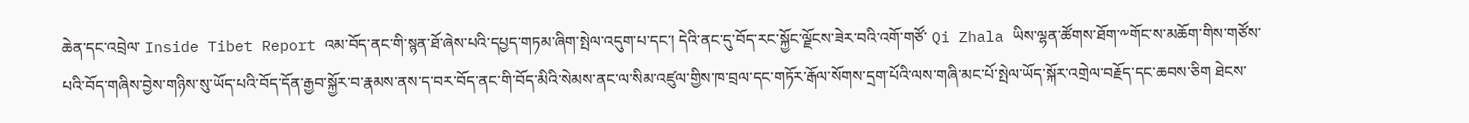ཆེན་དང་འབྲེལ་ Inside Tibet Report འམ་བོད་ནང་གི་སྙན་ཐོ་ཞེས་པའི་དཔྱད་གཏམ་ཞིག་སྤེལ་འདུག་པ་དང་། དེའི་ནང་དུ་བོད་རང་སྐྱོང་ལྗོངས་ཟེར་བའི་འགོ་གཙོ་ Qi Zhala ཡིས་ལྷན་ཚོགས་ཐོག་༸གོང་ས་མཆོག་གིས་གཙོས་པའི་བོད་གཞིས་བྱེས་གཉིས་སུ་ཡོད་པའི་བོད་དོན་རྒྱབ་སྐྱོར་བ་རྣམས་ནས་ད་བར་བོད་ནང་གི་བོད་མིའི་སེམས་ནང་ལ་སིམ་འཛུལ་གྱིས་ཁ་བྲལ་དང་གཏོར་རྒོལ་སོགས་དྲག་པོའི་ལས་གཞི་མང་པོ་སྤེལ་ཡོད་སྐོར་འགྲེལ་བརྗོད་དང་ཆབས་ཅིག ཐེངས་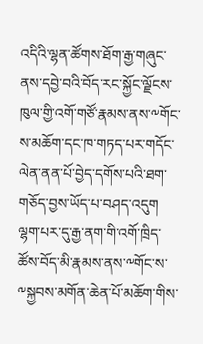འདིའི་ལྷན་ཚོགས་ཐོག་རྒྱ་གཞུང་ནས་དབྱེ་བའི་བོད་རང་སྐྱོང་ལྗོངས་ཁུལ་གྱི་འགོ་གཙོ་རྣམས་ནས་༸གོང་ས་མཆོག་དང་ཁ་གཏད་པར་གདོང་ལེན་ནན་པོ་བྱེད་དགོས་པའི་ཐག་གཅོད་བྱས་ཡོད་པ་བཤད་འདུག ལྷག་པར་དུ་རྒྱ་ནག་གི་འགོ་ཁྲིད་ཚོས་བོད་མི་རྣམས་ནས་༸གོང་ས་༸སྐྱབས་མགོན་ཆེན་པོ་མཆོག་གིས་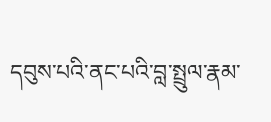དབུས་པའི་ནང་པའི་བླ་སྤྲུལ་རྣམ་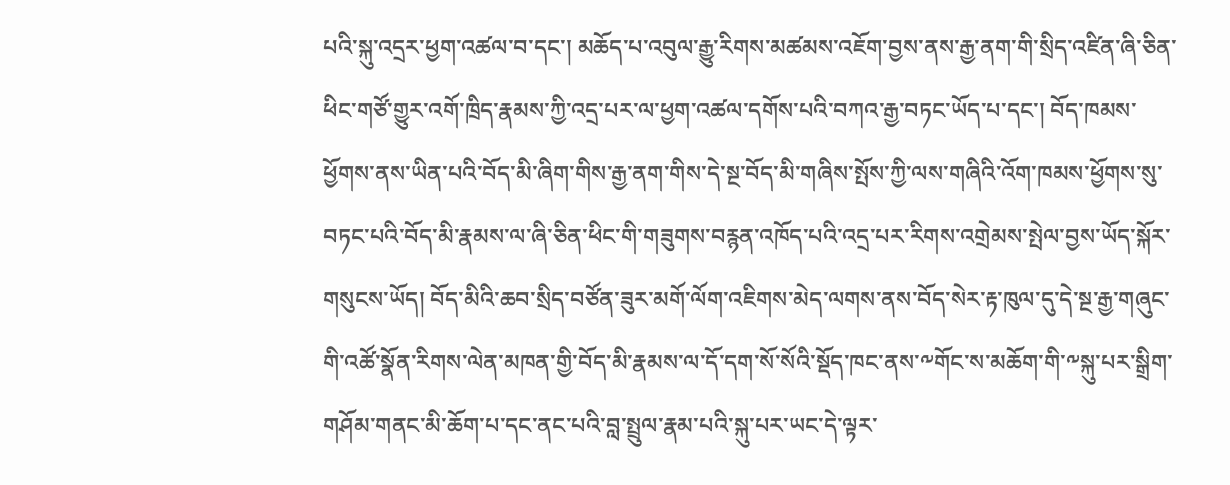པའི་སྐུ་འདྲར་ཕྱག་འཚལ་བ་དང་། མཆོད་པ་འབུལ་རྒྱུ་རིགས་མཚམས་འཇོག་བྱས་ནས་རྒྱ་ནག་གི་སྲིད་འཛིན་ཞི་ཅིན་ཕིང་གཙོ་གྱུར་འགོ་ཁྲིད་རྣམས་ཀྱི་འདྲ་པར་ལ་ཕྱག་འཚལ་དགོས་པའི་བཀའ་རྒྱ་བཏང་ཡོད་པ་དང་། བོད་ཁམས་ཕྱོགས་ནས་ཡིན་པའི་བོད་མི་ཞིག་གིས་རྒྱ་ནག་གིས་དེ་སྔ་བོད་མི་གཞིས་སྤོས་ཀྱི་ལས་གཞིའི་འོག་ཁམས་ཕྱོགས་སུ་བཏང་པའི་བོད་མི་རྣམས་ལ་ཞི་ཅིན་ཕིང་གི་གཟུགས་བརྙན་འཁོད་པའི་འདྲ་པར་རིགས་འགྲེམས་སྤེལ་བྱས་ཡོད་སྐོར་གསུངས་ཡོད། བོད་མིའི་ཆབ་སྲིད་བཙོན་ཟུར་མགོ་ལོག་འཇིགས་མེད་ལགས་ནས་བོད་སེར་རྟ་ཁུལ་དུ་དེ་སྔ་རྒྱ་གཞུང་གི་འཚོ་སྣོན་རིགས་ལེན་མཁན་གྱི་བོད་མི་རྣམས་ལ་དོ་དག་སོ་སོའི་སྡོད་ཁང་ནས་༸གོང་ས་མཆོག་གི་༸སྐུ་པར་སྒྲིག་གཤོམ་གནང་མི་ཆོག་པ་དང་ནང་པའི་བླ་སྤྲུལ་རྣམ་པའི་སྐུ་པར་ཡང་དེ་ལྟར་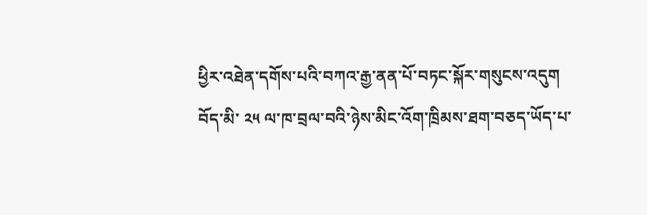ཕྱིར་འཐེན་དགོས་པའི་བཀའ་རྒྱ་ནན་པོ་བཏང་སྐོར་གསུངས་འདུག
བོད་མི་ ༢༥ ལ་ཁ་བྲལ་བའི་ཉེས་མིང་འོག་ཁྲིམས་ཐག་བཅད་ཡོད་པ་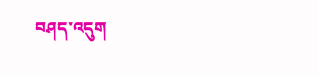བཤད་འདུག